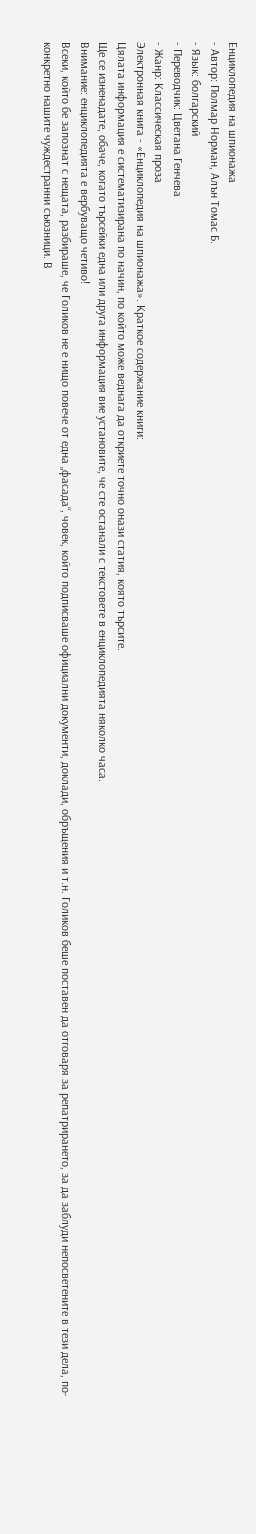Енциклопедия на шпионажа
- Автор: Полмар Норман, Алън Томас Б.
- Язык: болгарский
- Переводчик: Цветана Генчева
- Жанр: Классическая проза
Электронная книга - «Енциклопедия на шпионажа». Краткое содержание книги:
Цялата информация е систематизирана по начин, по който може веднага да откриете точно онази статия, която търсите.
Ще се изненадате, обаче, когато търсейки една или друга информация вие установите, че сте останали с текстовете в енциклопедията няколко часа.
Внимание: енциклопедията е вербуващо четиво!
Всеки, който бе запознат с нещата, разбираше, че Голиков не е нищо повече от една „фасада“, човек, който подписваше официални документи, доклади, обръщения и т.н. Голиков беше поставен да отговаря за репатрирането, за да заблуди непосветените в тези дела, по-конкретно нашите чуждестранни съюзници. В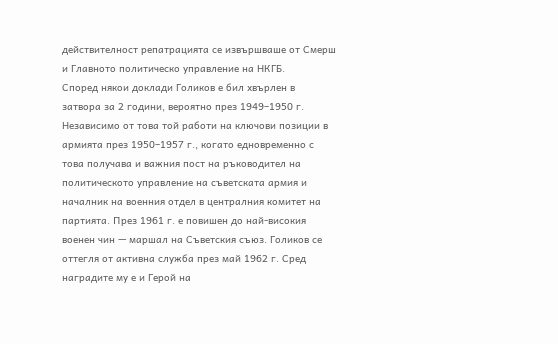действителност репатрацията се извършваше от Смерш и Главното политическо управление на НКГБ.
Според някои доклади Голиков е бил хвърлен в затвора за 2 години, вероятно през 1949–1950 г. Независимо от това той работи на ключови позиции в армията през 1950–1957 г., когато едновременно с това получава и важния пост на ръководител на политическото управление на съветската армия и началник на военния отдел в централния комитет на партията. През 1961 г. е повишен до най-високия военен чин — маршал на Съветския съюз. Голиков се оттегля от активна служба през май 1962 г. Сред наградите му е и Герой на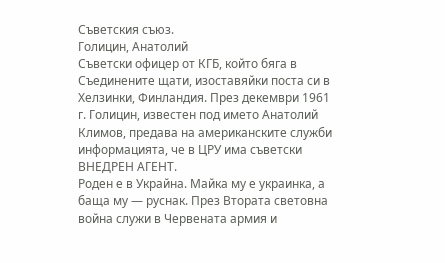Съветския съюз.
Голицин, Анатолий
Съветски офицер от КГБ, който бяга в Съединените щати, изоставяйки поста си в Хелзинки, Финландия. През декември 1961 г. Голицин, известен под името Анатолий Климов, предава на американските служби информацията, че в ЦРУ има съветски ВНЕДРЕН АГЕНТ.
Роден е в Украйна. Майка му е украинка, а баща му — руснак. През Втората световна война служи в Червената армия и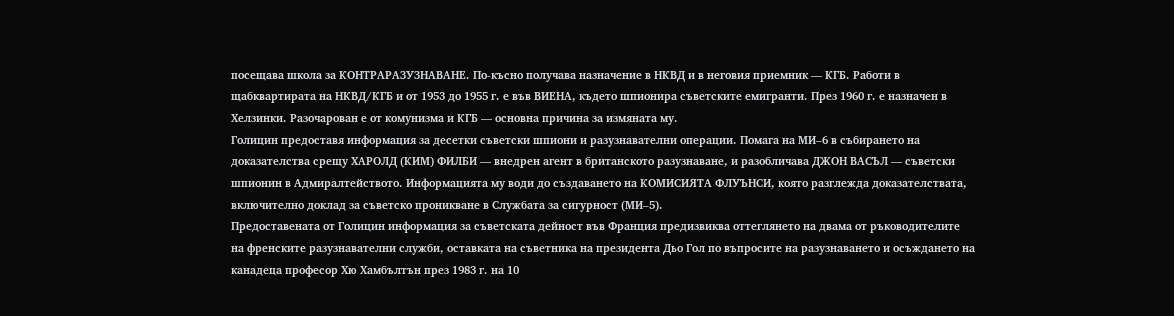посещава школа за КОНТРАРАЗУЗНАВАНЕ. По-късно получава назначение в НКВД и в неговия приемник — КГБ. Работи в щабквартирата на НКВД/КГБ и от 1953 до 1955 г. е във ВИЕНА, където шпионира съветските емигранти. През 1960 г. е назначен в Хелзинки. Разочарован е от комунизма и КГБ — основна причина за измяната му.
Голицин предоставя информация за десетки съветски шпиони и разузнавателни операции. Помага на МИ–6 в събирането на доказателства срещу ХАРОЛД (КИМ) ФИЛБИ — внедрен агент в британското разузнаване, и разобличава ДЖОН ВАСЪЛ — съветски шпионин в Адмиралтейството. Информацията му води до създаването на КОМИСИЯТА ФЛУЪНСИ, която разглежда доказателствата, включително доклад за съветско проникване в Службата за сигурност (МИ–5).
Предоставената от Голицин информация за съветската дейност във Франция предизвиква оттеглянето на двама от ръководителите на френските разузнавателни служби, оставката на съветника на президента Дьо Гол по въпросите на разузнаването и осъждането на канадеца професор Хю Хамбълтън през 1983 г. на 10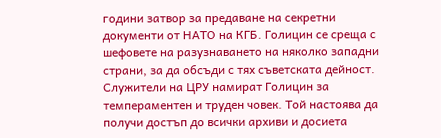години затвор за предаване на секретни документи от НАТО на КГБ. Голицин се среща с шефовете на разузнаването на няколко западни страни, за да обсъди с тях съветската дейност.
Служители на ЦРУ намират Голицин за темпераментен и труден човек. Той настоява да получи достъп до всички архиви и досиета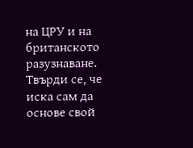на ЦРУ и на британското разузнаване. Твърди се, че иска сам да основе свой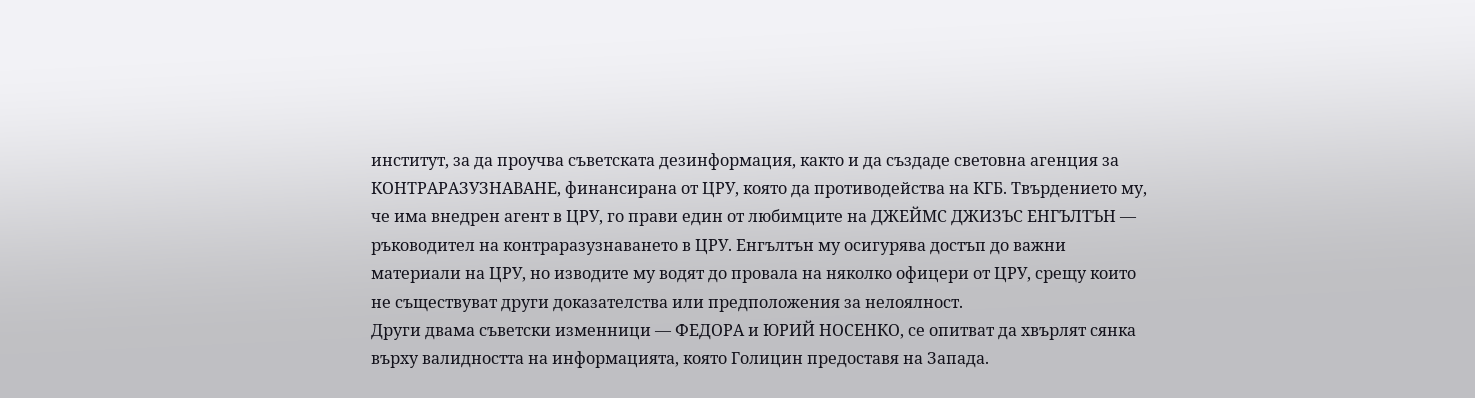институт, за да проучва съветската дезинформация, както и да създаде световна агенция за КОНТРАРАЗУЗНАВАНЕ, финансирана от ЦРУ, която да противодейства на КГБ. Твърдението му, че има внедрен агент в ЦРУ, го прави един от любимците на ДЖЕЙМС ДЖИЗЪС ЕНГЪЛТЪН — ръководител на контраразузнаването в ЦРУ. Енгълтън му осигурява достъп до важни материали на ЦРУ, но изводите му водят до провала на няколко офицери от ЦРУ, срещу които не съществуват други доказателства или предположения за нелоялност.
Други двама съветски изменници — ФЕДОРА и ЮРИЙ НОСЕНКО, се опитват да хвърлят сянка върху валидността на информацията, която Голицин предоставя на Запада.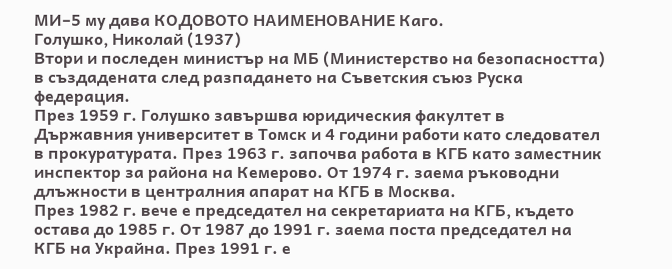МИ–5 му дава КОДОВОТО НАИМЕНОВАНИЕ Каго.
Голушко, Николай (1937)
Втори и последен министър на МБ (Министерство на безопасността) в създадената след разпадането на Съветския съюз Руска федерация.
През 1959 г. Голушко завършва юридическия факултет в Държавния университет в Томск и 4 години работи като следовател в прокуратурата. През 1963 г. започва работа в КГБ като заместник инспектор за района на Кемерово. От 1974 г. заема ръководни длъжности в централния апарат на КГБ в Москва.
През 1982 г. вече е председател на секретариата на КГБ, където остава до 1985 г. От 1987 до 1991 г. заема поста председател на КГБ на Украйна. През 1991 г. е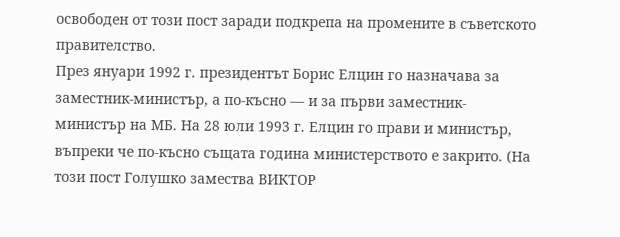освободен от този пост заради подкрепа на промените в съветското правителство.
През януари 1992 г. президентът Борис Елцин го назначава за заместник-министър, а по-късно — и за първи заместник-министър на МБ. На 28 юли 1993 г. Елцин го прави и министър, въпреки че по-късно същата година министерството е закрито. (На този пост Голушко замества ВИКТОР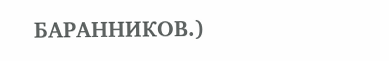БАРАННИКОВ.)